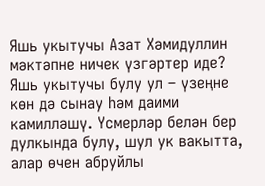Яшь укытучы Азат Хәмидуллин мәктәпне ничек үзгәртер иде?
Яшь укытучы булу ул – үзеңне көн дә сынау һәм даими камилләшү. Үсмерләр белән бер дулкында булу, шул ук вакытта, алар өчен абруйлы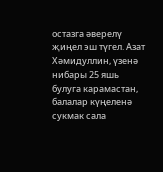остазга әверелү җиңел эш түгел. Азат Хәмидуллин, үзенә нибары 25 яшь булуга карамастан, балалар күңеленә сукмак сала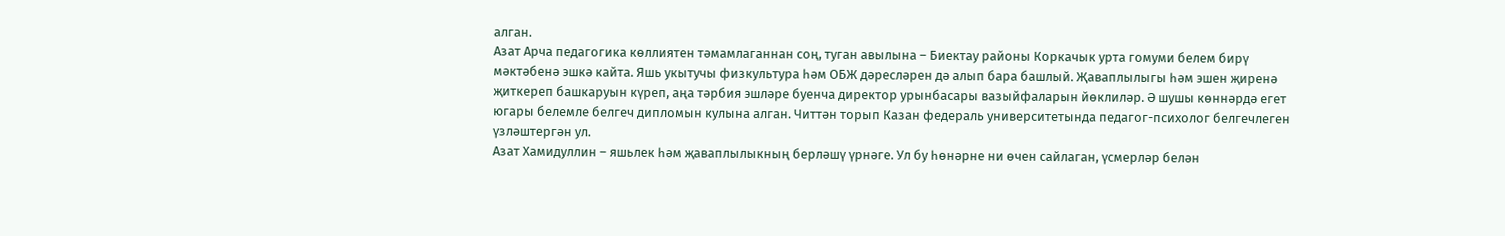алган.
Азат Арча педагогика көллиятен тәмамлаганнан соң, туган авылына – Биектау районы Коркачык урта гомуми белем бирү мәктәбенә эшкә кайта. Яшь укытучы физкультура һәм ОБЖ дәресләрен дә алып бара башлый. Җаваплылыгы һәм эшен җиренә җиткереп башкаруын күреп, аңа тәрбия эшләре буенча директор урынбасары вазыйфаларын йөклиләр. Ә шушы көннәрдә егет югары белемле белгеч дипломын кулына алган. Читтән торып Казан федераль университетында педагог-психолог белгечлеген үзләштергән ул.
Азат Хамидуллин – яшьлек һәм җаваплылыкның берләшү үрнәге. Ул бу һөнәрне ни өчен сайлаган, үсмерләр белән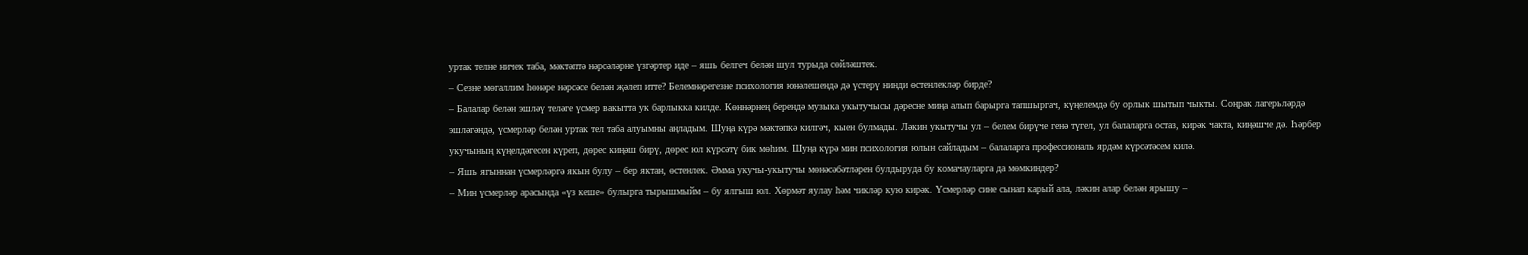уртак телне ничек таба, мәктәптә нәрсәләрне үзгәртер иде – яшь белгеч белән шул турыда сөйләштек.
– Сезне мөгаллим һөнәре нәрсәсе белән җәлеп итте? Белемнәрегезне психология юнәлешендә дә үстерү нинди өстенлекләр бирде?
– Балалар белән эшләү теләге үсмер вакытта ук барлыкка килде. Көннәрнең берендә музыка укытучысы дәресне миңа алып барырга тапшыргач, күңелемдә бу орлык шытып чыкты. Соңрак лагерьләрдә эшләгәндә, үсмерләр белән уртак тел таба алуымны аңладым. Шуңа күрә мәктәпкә килгәч, кыен булмады. Ләкин укытучы ул – белем бирүче генә түгел, ул балаларга остаз, кирәк чакта, киңәшче дә. Һәрбер укучының күңелдәгесен күреп, дөрес киңәш бирү, дөрес юл күрсәтү бик мөһим. Шуңа күрә мин психология юлын сайладым – балаларга профессиональ ярдәм күрсәтәсем килә.
– Яшь ягыннан үсмерләргә якын булу – бер яктан, өстенлек. Әмма укучы-укытучы мөнәсәбәтләрен булдыруда бу комачауларга да мөмкиндер?
– Мин үсмерләр арасында «үз кеше» булырга тырышмыйм – бу ялгыш юл. Хөрмәт яулау һәм чикләр кую кирәк. Үсмерләр сине сынап карый ала, ләкин алар белән ярышу –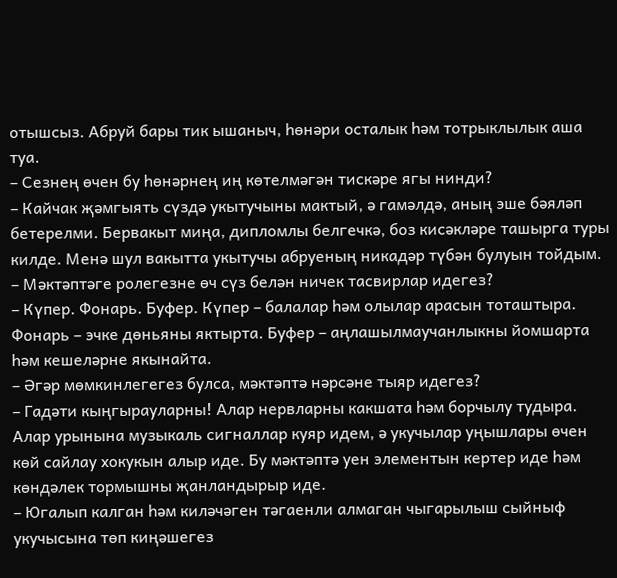отышсыз. Абруй бары тик ышаныч, һөнәри осталык һәм тотрыклылык аша туа.
– Сезнең өчен бу һөнәрнең иң көтелмәгән тискәре ягы нинди?
– Кайчак җәмгыять сүздә укытучыны мактый, ә гамәлдә, аның эше бәяләп бетерелми. Бервакыт миңа, дипломлы белгечкә, боз кисәкләре ташырга туры килде. Менә шул вакытта укытучы абруеның никадәр түбән булуын тойдым.
– Мәктәптәге ролегезне өч сүз белән ничек тасвирлар идегез?
– Күпер. Фонарь. Буфер. Күпер – балалар һәм олылар арасын тоташтыра. Фонарь – эчке дөньяны яктырта. Буфер – аңлашылмаучанлыкны йомшарта һәм кешеләрне якынайта.
– Әгәр мөмкинлегегез булса, мәктәптә нәрсәне тыяр идегез?
– Гадәти кыңгырауларны! Алар нервларны какшата һәм борчылу тудыра. Алар урынына музыкаль сигналлар куяр идем, ә укучылар уңышлары өчен көй сайлау хокукын алыр иде. Бу мәктәптә уен элементын кертер иде һәм көндәлек тормышны җанландырыр иде.
– Югалып калган һәм киләчәген тәгаенли алмаган чыгарылыш сыйныф укучысына төп киңәшегез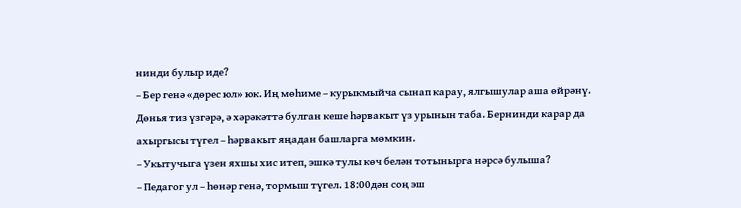нинди булыр иде?
– Бер генә «дөрес юл» юк. Иң мөһиме – курыкмыйча сынап карау, ялгышулар аша өйрәнү. Дөнья тиз үзгәрә, ә хәрәкәттә булган кеше һәрвакыт үз урынын таба. Бернинди карар да ахыргысы түгел – һәрвакыт яңадан башларга мөмкин.
– Укытучыга үзен яхшы хис итеп, эшкә тулы көч белән тотынырга нәрсә булыша?
– Педагог ул – һөнәр генә, тормыш түгел. 18:00дән соң эш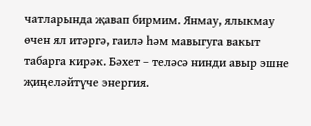чатларында җавап бирмим. Янмау, ялыкмау өчен ял итәргә, гаилә һәм мавыгуга вакыт табарга кирәк. Бәхет – теләсә нинди авыр эшне җиңеләйтүче энергия.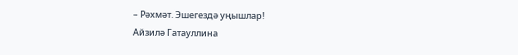– Рәхмәт. Эшегездә уңышлар!
Айзилә Гатауллина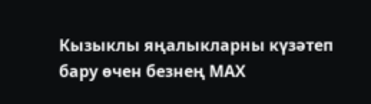Кызыклы яңалыкларны күзәтеп бару өчен безнең МАХ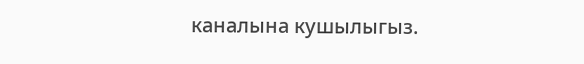каналына кушылыгыз.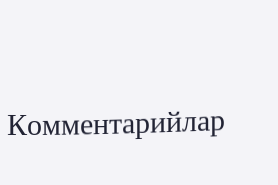Комментарийлар